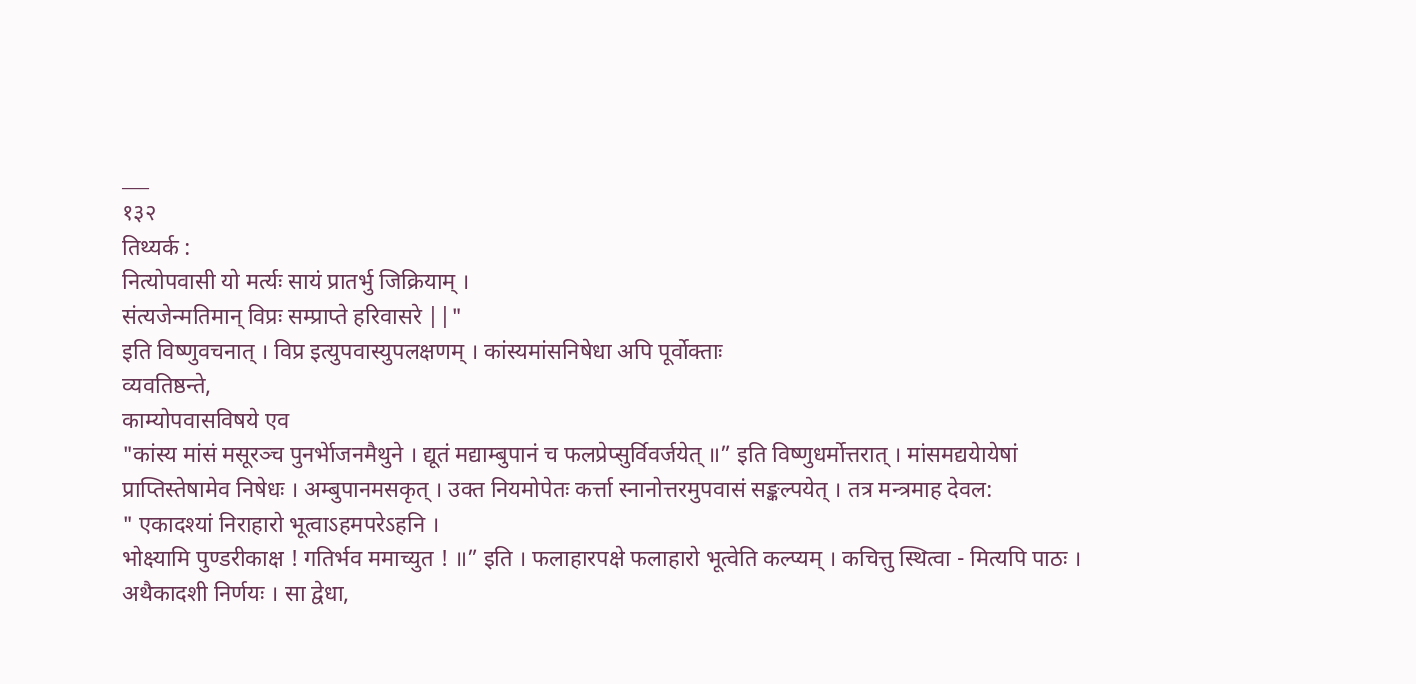___
१३२
तिथ्यर्क :
नित्योपवासी यो मर्त्यः सायं प्रातर्भु जिक्रियाम् ।
संत्यजेन्मतिमान् विप्रः सम्प्राप्ते हरिवासरे ||"
इति विष्णुवचनात् । विप्र इत्युपवास्युपलक्षणम् । कांस्यमांसनिषेधा अपि पूर्वोक्ताः
व्यवतिष्ठन्ते,
काम्योपवासविषये एव
"कांस्य मांसं मसूरञ्च पुनर्भेाजनमैथुने । द्यूतं मद्याम्बुपानं च फलप्रेप्सुर्विवर्जयेत् ॥” इति विष्णुधर्मोत्तरात् । मांसमद्ययेायेषां प्राप्तिस्तेषामेव निषेधः । अम्बुपानमसकृत् । उक्त नियमोपेतः कर्त्ता स्नानोत्तरमुपवासं सङ्कल्पयेत् । तत्र मन्त्रमाह देवल:
" एकादश्यां निराहारो भूत्वाऽहमपरेऽहनि ।
भोक्ष्यामि पुण्डरीकाक्ष ! गतिर्भव ममाच्युत ! ॥” इति । फलाहारपक्षे फलाहारो भूत्वेति कल्प्यम् । कचित्तु स्थित्वा - मित्यपि पाठः ।
अथैकादशी निर्णयः । सा द्वेधा,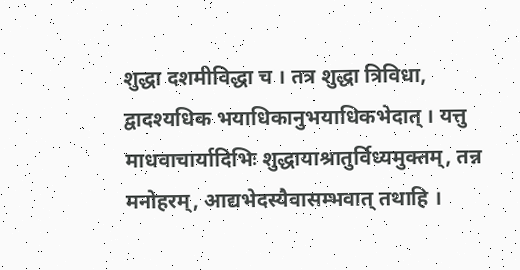शुद्धा दशमीविद्धा च । तत्र शुद्धा त्रिविधा, द्वादश्यधिक भयाधिकानुभयाधिकभेदात् । यत्तु माधवाचार्यादिभिः शुद्धायाश्रातुर्विध्यमुक्तम्, तन्न मनोहरम्, आद्यभेदस्यैवासम्भवात् तथाहि ।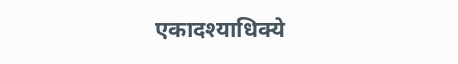एकादश्याधिक्ये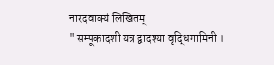नारदवाक्यं लिखितम्
" सम्पूकादशी यत्र द्वादश्या वृद्धिगामिनी ।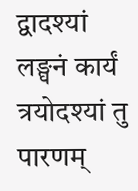द्वादश्यां लङ्घनं कार्यं त्रयोदश्यां तु पारणम्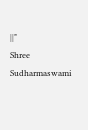||"
Shree Sudharmaswami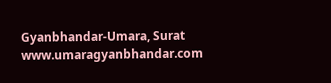Gyanbhandar-Umara, Surat
www.umaragyanbhandar.com